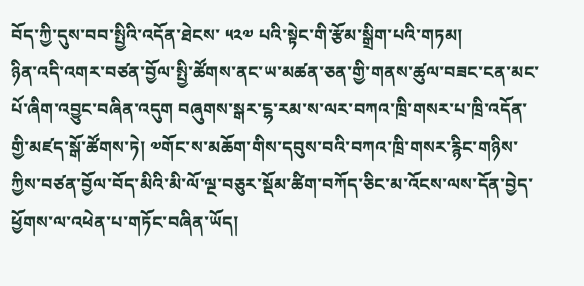བོད་ཀྱི་དུས་བབ་སྤྱིའི་འདོན་ཐེངས་ ༥༢༧ པའི་སྟེང་གི་རྩོམ་སྒྲིག་པའི་གཏམ།
ཉིན་འདི་འགར་བཙན་བྱོལ་སྤྱི་ཚོགས་ནང་ཡ་མཚན་ཅན་གྱི་གནས་ཚུལ་བཟང་ངན་མང་པོ་ཞིག་འབྱུང་བཞིན་འདུག བཞུགས་སྒར་ངྷ་རམ་ས་ལར་བཀའ་ཁྲི་གསར་པ་ཁྲི་འདོན་གྱི་མཛད་སྒོ་ཚོགས་ཏེ། ༧གོང་ས་མཆོག་གིས་དབུས་བའི་བཀའ་ཁྲི་གསར་རྙིང་གཉིས་ཀྱིས་བཙན་བྱོལ་བོད་མིའི་མི་ལོ་ལྔ་བཅུར་སྡོམ་ཚིག་བཀོད་ཅིང་མ་འོངས་ལས་དོན་བྱེད་ཕྱོགས་ལ་འཕེན་པ་གཏོང་བཞིན་ཡོད།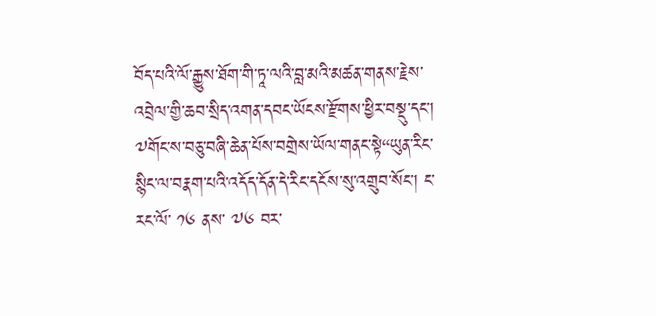བོད་པའི་ལོ་རྒྱུས་ཐོག་གི་ཏཱ་ལའི་བླ་མའི་མཚན་གནས་རྗེས་འབྲེལ་གྱི་ཆབ་སྲིད་འགན་དབང་ཡོངས་རྫོགས་ཕྱིར་བསྡུ་དང་། ༧གོང་ས་བཅུ་བཞི་ཆེན་པོས་བགྲེས་ཡོལ་གནང་སྟེ“ཡུན་རིང་སྙིང་ལ་བརྣག་པའི་འདོད་དོན་དེ་རིང་དངོས་སུ་འགྲུབ་སོང་། ང་རང་ལོ་ ༡༦ ནས་ ༧༦ བར་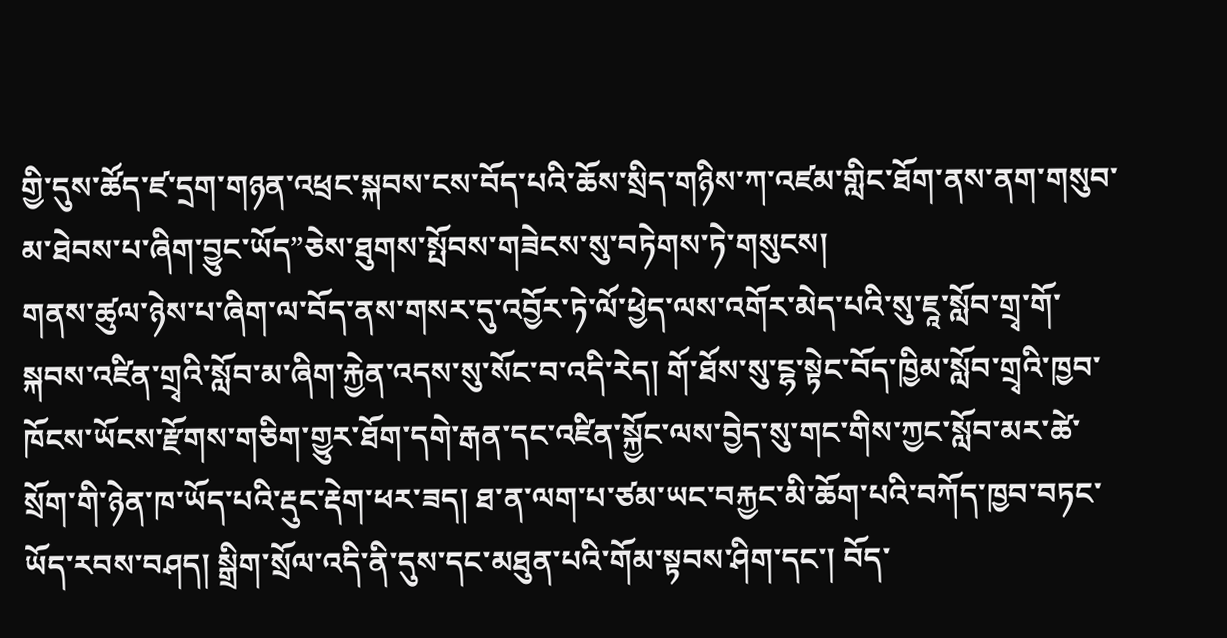གྱི་དུས་ཚོད་ཛ་དྲག་གཉན་འཕྲང་སྐབས་ངས་བོད་པའི་ཆོས་སྲིད་གཉིས་ཀ་འཛམ་གླིང་ཐོག་ནས་ནག་གསུབ་མ་ཐེབས་པ་ཞིག་བྱུང་ཡོད”ཅེས་ཐུགས་སྤོབས་གཟེངས་སུ་བཏེགས་ཏེ་གསུངས།
གནས་ཚུལ་ཉེས་པ་ཞིག་ལ་བོད་ནས་གསར་དུ་འབྱོར་ཏེ་ལོ་ཕྱེད་ལས་འགོར་མེད་པའི་སུ་ཇཱ་སློབ་གྲྭ་གོ་སྐབས་འཛིན་གྲྭའི་སློབ་མ་ཞིག་རྐྱེན་འདས་སུ་སོང་བ་འདི་རེད། གོ་ཐོས་སུ་ངྷ་སྟེང་བོད་ཁྱིམ་སློབ་གྲྭའི་ཁྱབ་ཁོངས་ཡོངས་རྫོགས་གཅིག་གྱུར་ཐོག་དགེ་རྒན་དང་འཛིན་སྐྱོང་ལས་བྱེད་སུ་གང་གིས་ཀྱང་སློབ་མར་ཚེ་སྲོག་གི་ཉེན་ཁ་ཡོད་པའི་རྡུང་རྡེག་ཕར་ཟད། ཐ་ན་ལག་པ་ཙམ་ཡང་བརྐྱང་མི་ཆོག་པའི་བཀོད་ཁྱབ་བཏང་ཡོད་རབས་བཤད། སྒྲིག་སྲོལ་འདི་ནི་དུས་དང་མཐུན་པའི་གོམ་སྟབས་ཤིག་དང་། བོད་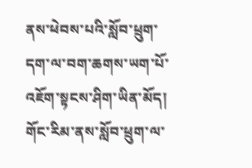ནས་ཕེབས་པའི་སློབ་ཕྲུག་དག་ལ་བག་ཆགས་ཡག་པོ་འཇོག་སྟངས་ཤིག་ཡིན་མོད། གོང་རིམ་ནས་སློབ་ཕྲུག་ལ་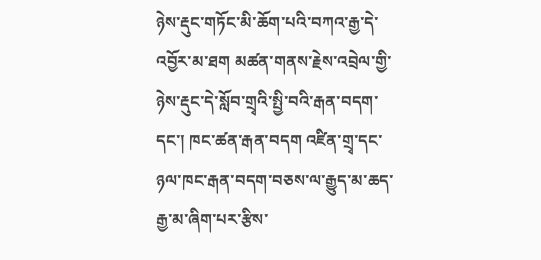ཉེས་རྡུང་གཏོང་མི་ཆོག་པའི་བཀའ་རྒྱ་དེ་འབྱོར་མ་ཐག མཚན་གནས་རྗེས་འབྲེལ་གྱི་ཉེས་རྡུང་དེ་སློབ་གྲྭའི་སྤྱི་བའི་རྒན་བདག་དང་། ཁང་ཚན་རྒན་བདག འཛིན་གྲྭ་དང་ཉལ་ཁང་རྒན་བདག་བཅས་ལ་རྒྱུད་མ་ཆད་རྒྱ་མ་ཞིག་པར་རྩིས་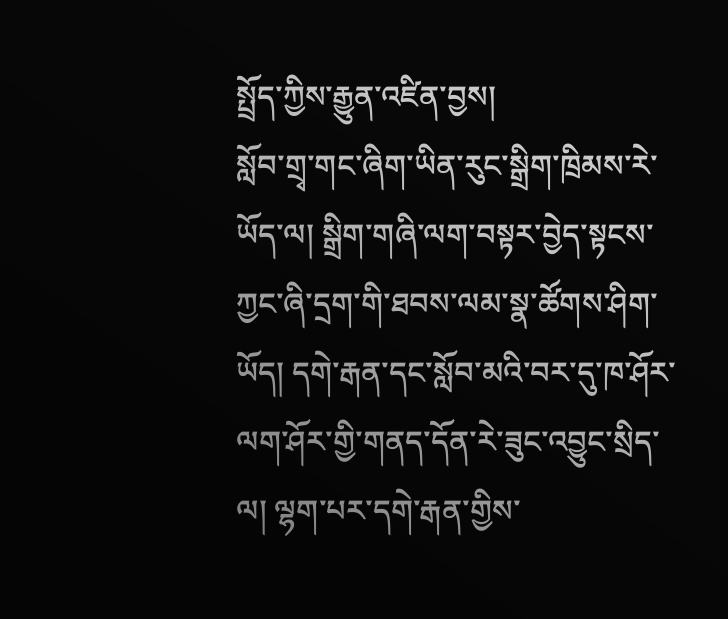སྤྲོད་ཀྱིས་རྒྱུན་འཛིན་བྱས།
སློབ་གྲྭ་གང་ཞིག་ཡིན་རུང་སྒྲིག་ཁྲིམས་རེ་ཡོད་ལ། སྒྲིག་གཞི་ལག་བསྟར་བྱེད་སྟངས་ཀྱང་ཞི་དྲག་གི་ཐབས་ལམ་སྣ་ཚོགས་ཤིག་ཡོད། དགེ་རྒན་དང་སློབ་མའི་བར་དུ་ཁ་ཤོར་ལག་ཤོར་གྱི་གནད་དོན་རེ་ཟུང་འབྱུང་སྲིད་ལ། ལྷག་པར་དགེ་རྒན་གྱིས་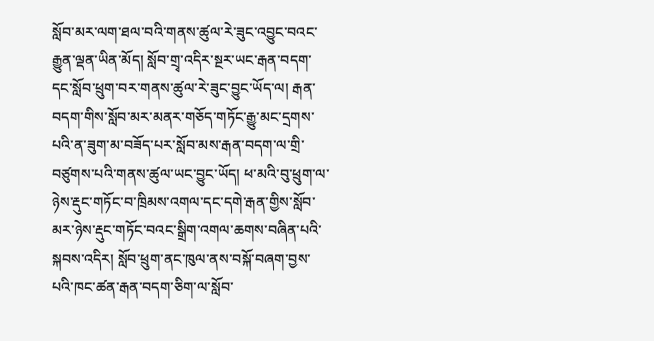སློབ་མར་ལག་ཐལ་བའི་གནས་ཚུལ་རེ་ཟུང་འབྱུང་བའང་རྒྱུན་ལྡན་ཡིན་མོད། སློབ་གྲྭ་འདིར་སྔར་ཡང་རྒན་བདག་དང་སློབ་ཕྲུག་བར་གནས་ཚུལ་རེ་ཟུང་བྱུང་ཡོད་ལ། རྒན་བདག་གིས་སློབ་མར་མནར་གཅོད་གཏོང་རྒྱུ་མང་དྲགས་པའི་ན་ཟུག་མ་བཟོད་པར་སློབ་མས་རྒན་བདག་ལ་གྲི་བཙུགས་པའི་གནས་ཚུལ་ཡང་བྱུང་ཡོད། ཕ་མའི་བུ་ཕྲུག་ལ་ཉེས་རྡུང་གཏོང་བ་ཁྲིམས་འགལ་དང་དགེ་རྒན་གྱིས་སློབ་མར་ཉེས་རྡུང་གཏོང་བའང་སྒྲིག་འགལ་ཆགས་བཞིན་པའི་སྐབས་འདིར། སློབ་ཕྲུག་ནང་ཁུལ་ནས་བསྐོ་བཞག་བྱས་པའི་ཁང་ཚན་རྒན་བདག་ཅིག་ལ་སློབ་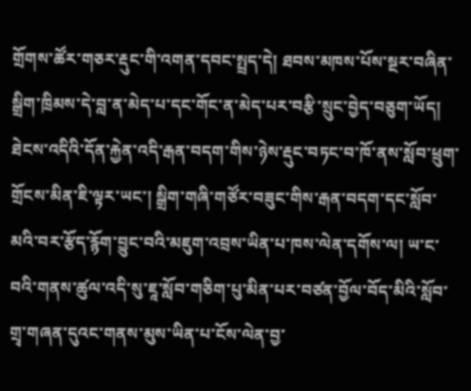གྲོགས་ཚོར་གཅར་རྡུང་གི་འགན་དབང་སྤྲད་དེ། ཐབས་མཁས་པོས་སྔར་བཞིན་སྒྲིག་ཁྲིམས་དེ་བླ་ན་མེད་པ་དང་གོང་ན་མེད་པར་བརྩི་སྲུང་བྱེད་བཅུག་ཡོད།
ཐེངས་འདིའི་དོན་རྐྱེན་འདི་རྒན་བདག་གིས་ཉེས་རྡུང་བཏང་བ་ཁོ་ནས་སློབ་ཕྲུག་གྲོངས་མིན་ཇི་ལྟར་ཡང་། སྒྲིག་གཞི་གཙོར་བཟུང་གིས་རྒན་བདག་དང་སློབ་མའི་བར་རྩོད་རྙོག་བྱུང་བའི་མཇུག་འབྲས་ཡིན་པ་ཁས་ལེན་དགོས་ལ། ཡ་ང་བའི་གནས་ཚུལ་འདི་སུ་ཇཱ་སློབ་གཅིག་པུ་མིན་པར་བཙན་བྱོལ་བོད་མིའི་སློབ་གྲྭ་གཞན་དུའང་གནས་མུས་ཡིན་པ་ངོས་ལེན་བྱ་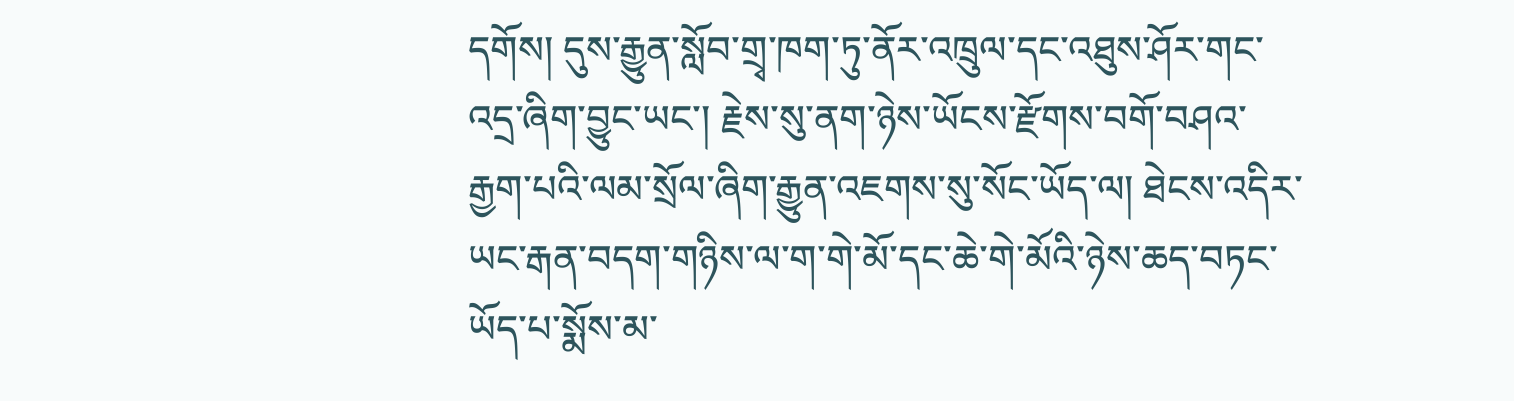དགོས། དུས་རྒྱུན་སློབ་གྲྭ་ཁག་ཏུ་ནོར་འཁྲུལ་དང་འཐུས་ཤོར་གང་འདྲ་ཞིག་བྱུང་ཡང་། རྗེས་སུ་ནག་ཉེས་ཡོངས་རྫོགས་བགོ་བཤའ་རྒྱག་པའི་ལམ་སྲོལ་ཞིག་རྒྱུན་འཇགས་སུ་སོང་ཡོད་ལ། ཐེངས་འདིར་ཡང་རྒན་བདག་གཉིས་ལ་ག་གེ་མོ་དང་ཆེ་གེ་མོའི་ཉེས་ཆད་བཏང་ཡོད་པ་སྨོས་མ་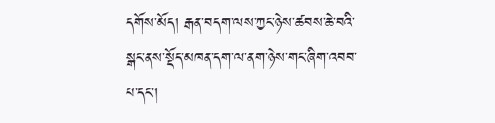དགོས་མོད། རྒན་བདག་ལས་ཀྱང་ཉེས་ཚབས་ཆེ་བའི་སྒང་ནས་སྡོད་མཁན་དག་ལ་ནག་ཉེས་གང་ཞིག་འབབ་པ་དང་།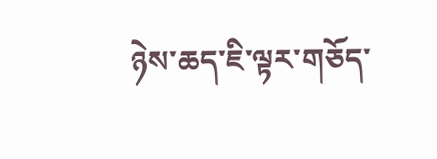ཉེས་ཆད་ཇི་ལྟར་གཅོད་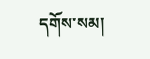དགོས་སམ།